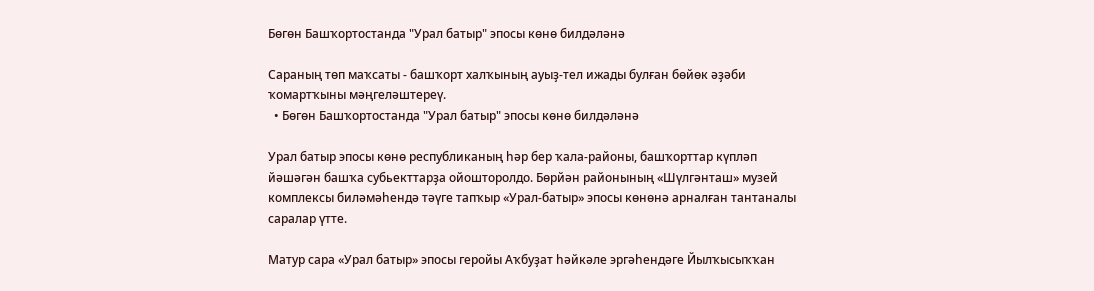Бөгөн Башҡортостанда "Урал батыр" эпосы көнө билдәләнә

Сараның төп маҡсаты - башҡорт халҡының ауыҙ-тел ижады булған бөйөк әҙәби ҡомартҡыны мәңгеләштереү.
  • Бөгөн Башҡортостанда "Урал батыр" эпосы көнө билдәләнә

Урал батыр эпосы көнө республиканың һәр бер ҡала-районы, башҡорттар күпләп йәшәгән башҡа субьекттарҙа ойошторолдо. Бөрйән районының «Шүлгәнташ» музей комплексы биләмәһендә тәүге тапҡыр «Урал-батыр» эпосы көнөнә арналған тантаналы саралар үтте.

Матур сара «Урал батыр» эпосы геройы Аҡбуҙат һәйкәле эргәһендәге Йылҡысыҡҡан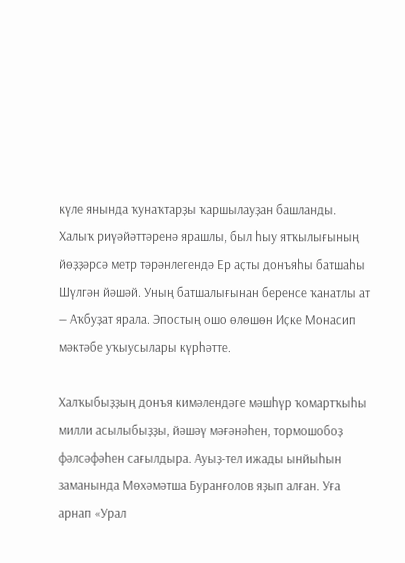күле янында ҡунаҡтарҙы ҡаршылауҙан башланды. Халыҡ риүәйәттәренә ярашлы, был һыу ятҡылығының йөҙҙәрсә метр тәрәнлегендә Ер аҫты донъяһы батшаһы Шүлгән йәшәй. Уның батшалығынан беренсе ҡанатлы ат — Аҡбуҙат ярала. Эпостың ошо өлөшөн Иҫке Монасип мәктәбе уҡыусылары күрһәтте.

Халҡыбыҙҙың донъя кимәлендәге мәшһүр ҡомартҡыһы милли асылыбыҙҙы, йәшәү мәғәнәһен, тормошобоҙ фәлсәфәһен сағылдыра. Ауыҙ-тел ижады ынйыһын заманында Мөхәмәтша Буранғолов яҙып алған. Уға арнап «Урал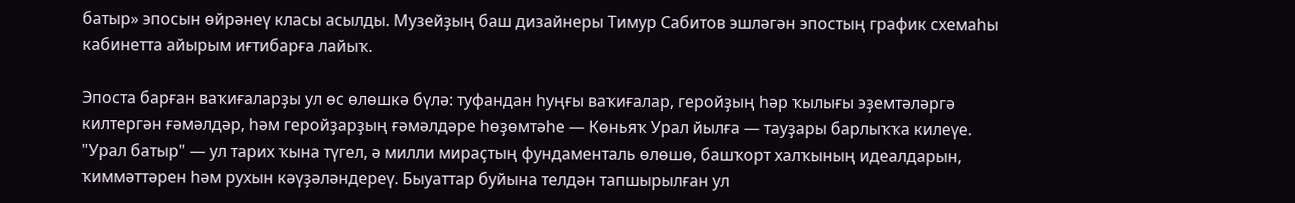батыр» эпосын өйрәнеү класы асылды. Музейҙың баш дизайнеры Тимур Сабитов эшләгән эпостың график схемаһы кабинетта айырым иғтибарға лайыҡ.

Эпоста барған ваҡиғаларҙы ул өс өлөшкә бүлә: туфандан һуңғы ваҡиғалар, геройҙың һәр ҡылығы эҙемтәләргә килтергән ғәмәлдәр, һәм геройҙарҙың ғәмәлдәре һөҙөмтәһе — Көньяҡ Урал йылға — тауҙары барлыҡҡа килеүе. "Урал батыр" — ул тарих ҡына түгел, ә милли мираҫтың фундаменталь өлөшө, башҡорт халҡының идеалдарын, ҡиммәттәрен һәм рухын кәүҙәләндереү. Быуаттар буйына телдән тапшырылған ул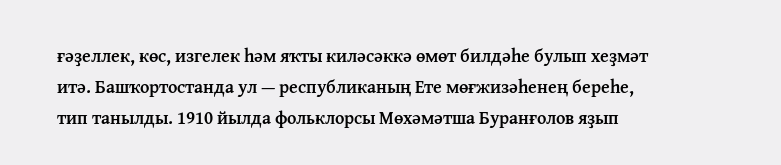ғәҙеллек, көс, изгелек һәм яҡты киләсәккә өмөт билдәһе булып хеҙмәт итә. Башҡортостанда ул — республиканың Ете мөғжизәһенең береһе, тип танылды. 1910 йылда фольклорсы Мөхәмәтша Буранғолов яҙып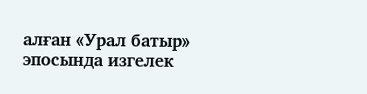алған «Урал батыр» эпосында изгелек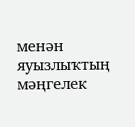менән яуызлыҡтың мәңгелек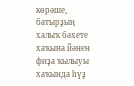көрәше, батырҙың халыҡ бәхете хаҡына йәнен фиҙа ҡылыуы хаҡында һүҙ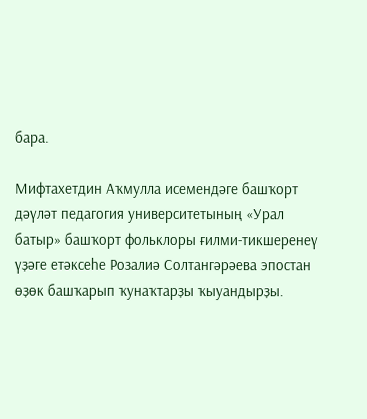бара.

Мифтахетдин Аҡмулла исемендәге башҡорт дәүләт педагогия университетының «Урал батыр» башҡорт фольклоры ғилми-тикшеренеү үҙәге етәксеһе Розалиә Солтангәрәева эпостан өҙөк башҡарып ҡунаҡтарҙы ҡыуандырҙы.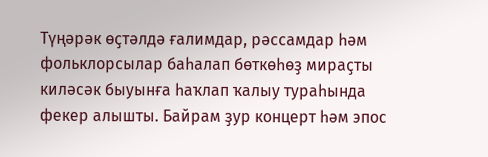Түңәрәк өҫтәлдә ғалимдар, рәссамдар һәм фольклорсылар баһалап бөткөһөҙ мираҫты киләсәк быуынға һаҡлап ҡалыу тураһында фекер алышты. Байрам ҙур концерт һәм эпос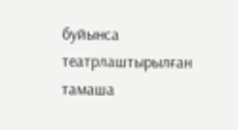буйынса театрлаштырылған тамаша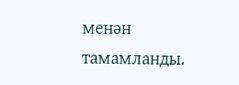менән тамамланды.